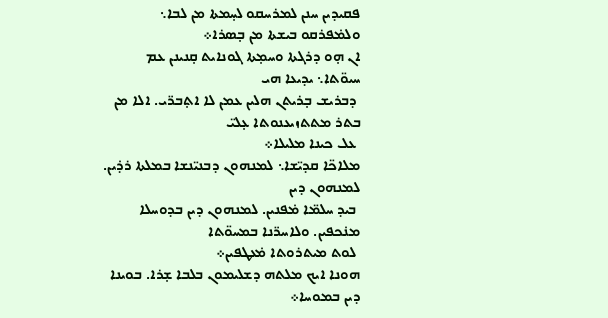ܦܩܝܕܝܢ ܚܢܢ ܠܡܪܚܩܘ ܠܚ̣ܡܬܐ ܡܢ ܠܒܐ܆ ܘܠܡ̇ܦܪܩܘ ܒܝܫܬܐ ܡܢ ܒ̣ܣܪܐ܀
ܐܢ ܗ̣ܘ ܕܪܓܬܐ ܘܚܡ̣ܬܐ ܓܘܢܐܝܬ ܩ̣ܢܝܢܢ ܥܡ ܚܝܘ̈ܬܐ܆ ܝܕܝܥܐ ܗܝ
 ܕܒܪܝܫ ܒ̣ܪܝܬܢ ܗܠܝܢ ܥܡܢ ܠܐ ܐܬ̣ܒܪ̈ܝ. ܐܠܐ ܡܢ ܒܬܪ ܡܬܬܙܝܥܢܘܬܐ ܥ̣ܠܝ̈
 ܥܠ ܟܝܢܐ ܡܠܝܠܐ܀
ܡܠܐܟ̈ܐ ܩܕܝ̈ܫܐ܆ ܠܡܢܗܘܢ ܕܒܢܝ̈ܢܫܐ ܒܡܠܬܐ ܪܕ̇ܝܢ. ܠܡܢܗܘܢ ܕܝܢ
 ܒܝܕ ܚܠܡ̈ܐ ܡ̇ܦܢܝܢ. ܠܡܢܗܘܢ ܕܝܢ ܒܕܘܚܠܐ ܡܢ̇ܟܦܝܢ. ܘܠܐܚܪ̈ܢܐ ܒܡܚܘ̈ܬܐ
 ܠܘܬ ܡܝܬܪܘܬܐ ܡ̇ܥܛܦܝܢ܀
ܗܘܢܐ ܐܝܟ ܡܠܬܗ ܕܫܠܝܡܘܢ ܒܠܒܐ ܫ̣ܪܐ. ܒܘܝܢܐ ܕܝܢ ܒܡܘܚܐ܀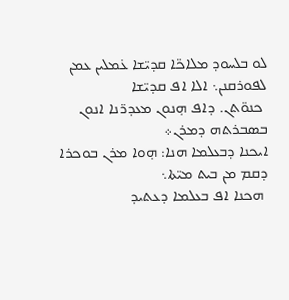ܠܘ ܒܠܚܘܕ ܡܠܐܟ̈ܐ ܩܕܝ̈ܫܐ ܥ̇ܡܠܝܢ ܥܡܢ ܠܦܘܪܩܢܢ܆ ܐܠܐ ܐܦ ܩܕܝ̈ܫܐ
 ܟܢܘ̈ܬܢ. ܕܐܦ ܗ̣ܢܘܢ ܡܥܕܪ̈ܢܐ ܐܢܘܢ ܒܣܒܪܬܗ ܕܡܪܢ܀
ܐܝܟܢܐ ܕܒܥܠܡܐ ܗܢܐ: ܗ̣ܘܐ ܡܪܢ ܒܘܟܪܐ ܕܩܡ ܡܢ ܒܝܬ ܡܝ̈ܬܐ܆
 ܗܟܢܐ ܐܦ ܒܥܠܡܐ ܕܥܬܝܕ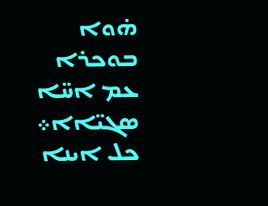ܗ̇ܘܐ ܒܘܟܪܐ ܥܡ ܐܚ̈ܐ ܣܓܝ̈ܐܐ܀
ܟܠ ܐܝܢܐ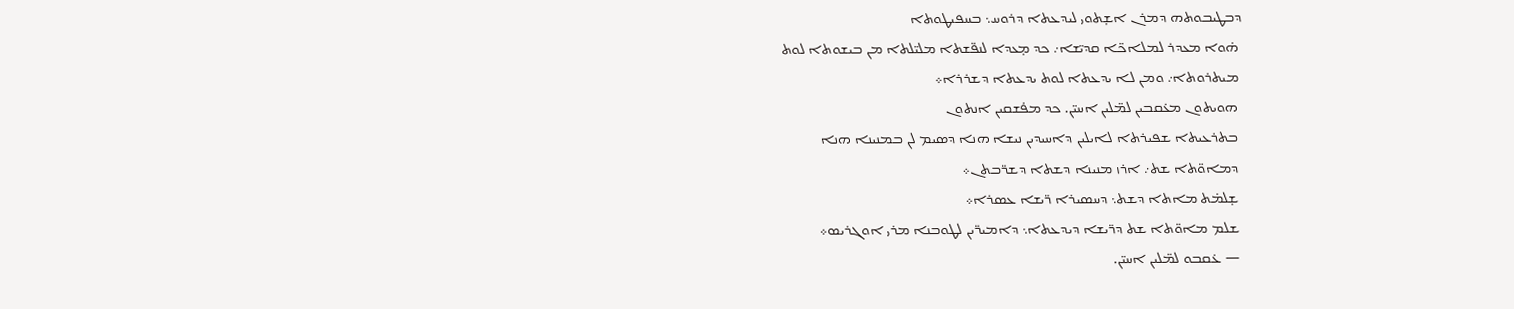ܕܒܛܝܒܘܬܗ ܕܡܪܢ ܐܫ̣ܬܘܝ ܠܝܕܥܬܐ ܕܪܘܚ܆ ܒܚܦܝܛܘܬܐ
 ܗ̇ܘܐ ܡܥܕܪ ܠܡܠܐܟ̈ܐ ܩܕܝ̈ܫܐ܇ ܟܕ ܡ̣ܥܕܐ ܠܢܦ̈ܫܬܐ ܡܠܝ̈ܠܬܐ ܡܢ ܒܝܫܘܬܐ ܠܘܬ
 ܡܝܬܪܘܬܐ܇ ܘܡܢ ܠܐ ܝܕܥܬܐ ܠܘܬ ܝܕܥܬܐ ܕܫܪܪܐ܀
 ܗܘܝܬܘܢ ܡܥ̇ܩܒܝܢ ܠܡ̈ܠܝܢ ܐܚܝ̈ܢ. ܟܕ ܡܦ̇ܫܩܝܢ ܐܢܬܘܢ
 ܒܬܪܥܝܬܐ ܫܦܝܪܬܐ ܠܐܝܠܝܢ ܕܐܚܝܕܝܢ ܢܝܫܐ ܗܢܐ ܕܣܝܡ ܠܢ ܒܡܢܝܢܐ ܗܢܐ
 ܕܡܐܘ̈ܬܐ ܫܬ܇ ܐܪܙ ܡܢܝܢܐ ܕܫܬܐ ܕܫܪ̈ܒܬܢ܀
 ܫ̣ܠܡ̇ܬ ܡܐܬܐ ܕܫܬ܆ ܕܚܣܝܪܐ ܪ̈ܝܫܐ ܥܣܪܐ܀
 ܫܠܡ ܡܐܘ̈ܬܐ ܫܬ ܕܪ̈ܝܫܐ ܕܝܕܥܬܐ܆ ܕܐܡܝܪ̈ܝܢ ܠܛܘܒܢܐ ܡܪܝ ܐܘܓܪܝܣ܀
 — ܥ̇ܩܒܘ ܠܡ̈ܠܝܢ ܐܚܝ̈ܢ.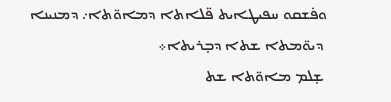ܘܦ̇ܫܩܘ ܚܦܝܛܐܝܬ ܦ̈ܠܐܬܐ ܕܡܐܘ̈ܬܐ܇ ܕܡܢܝܢܐ
 ܕܝܘ̈ܡܬܐ ܫܬܐ ܕܒ̣ܪܝܬܐ܀
 ܫ̣ܠܡ ܡܐܘ̈ܬܐ ܫܬ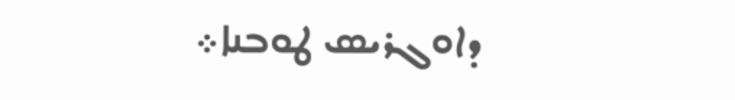ܕܐܘܓܪܝܣ ܛܘܒܢܐ܀